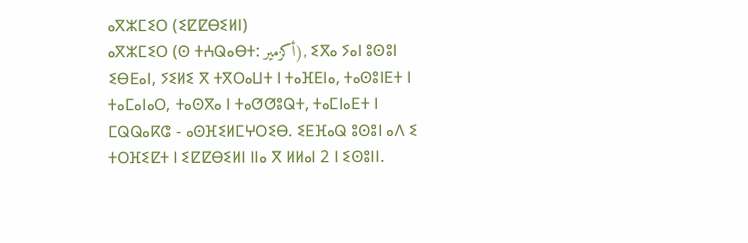ⴰⴳⵣⵎⵉⵔ (ⵉⵇⵇⴱⵉⵍⵏ)
ⴰⴳⵣⵎⵉⵔ (ⵙ ⵜⵄⵕⴰⴱⵜ: أكزمير), ⵉⴳⴰ ⵢⴰⵏ ⵓⵙⵓⵏ ⵉⴱⴹⴰⵏ, ⵢⵉⵍⵉ ⴳ ⵜⴳⵔⴰⵡⵜ ⵏ ⵜⴰⴼⴹⵏⴰ, ⵜⴰⵙⵓⵏⴹⵜ ⵏ ⵜⴰⵎⴰⵏⴰⵔ, ⵜⴰⵙⴳⴰ ⵏ ⵜⴰⵚⵚⵓⵕⵜ, ⵜⴰⵎⵏⴰⴹⵜ ⵏ ⵎⵕⵕⴰⴽⵛ - ⴰⵙⴼⵉⵍⵎⵖⵔⵉⴱ. ⵉⴹⴼⴰⵕ ⵓⵙⵓⵏ ⴰⴷ ⵉ ⵜⵔⴼⵉⵇⵜ ⵏ ⵉⵇⵇⴱⵉⵍⵏ ⵏⵏⴰ ⴳ ⵍⵍⴰⵏ 2 ⵏ ⵉⵙⵓⵏⵏ.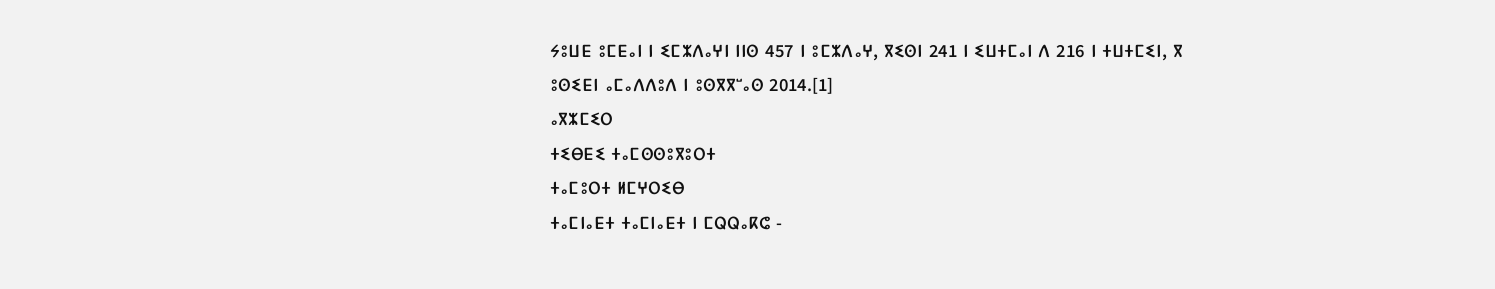ⵢⵓⵡⴹ ⵓⵎⴹⴰⵏ ⵏ ⵉⵎⵣⴷⴰⵖⵏ ⵏⵏⵙ 457 ⵏ ⵓⵎⵣⴷⴰⵖ, ⴳⵉⵙⵏ 241 ⵏ ⵉⵡⵜⵎⴰⵏ ⴷ 216 ⵏ ⵜⵡⵜⵎⵉⵏ, ⴳ ⵓⵙⵉⴹⵏ ⴰⵎⴰⴷⴷⵓⴷ ⵏ ⵓⵙⴳⴳⵯⴰⵙ 2014.[1]
ⴰⴳⵣⵎⵉⵔ
ⵜⵉⴱⴹⵉ ⵜⴰⵎⵙⵙⵓⴳⵓⵔⵜ
ⵜⴰⵎⵓⵔⵜ ⵍⵎⵖⵔⵉⴱ
ⵜⴰⵎⵏⴰⴹⵜ ⵜⴰⵎⵏⴰⴹⵜ ⵏ ⵎⵕⵕⴰⴽⵛ -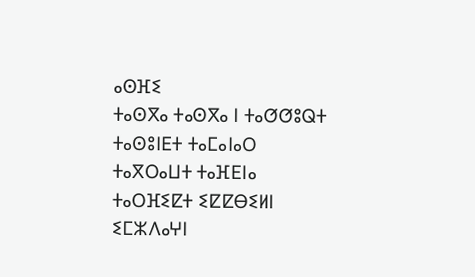ⴰⵙⴼⵉ
ⵜⴰⵙⴳⴰ ⵜⴰⵙⴳⴰ ⵏ ⵜⴰⵚⵚⵓⵕⵜ
ⵜⴰⵙⵓⵏⴹⵜ ⵜⴰⵎⴰⵏⴰⵔ
ⵜⴰⴳⵔⴰⵡⵜ ⵜⴰⴼⴹⵏⴰ
ⵜⴰⵔⴼⵉⵇⵜ ⵉⵇⵇⴱⵉⵍⵏ
ⵉⵎⵣⴷⴰⵖⵏ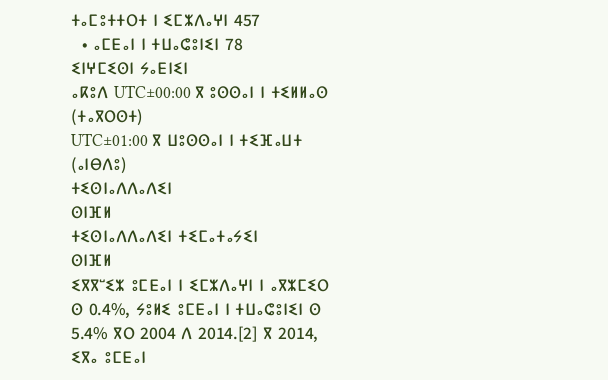ⵜⴰⵎⵓⵜⵜⵔⵜ ⵏ ⵉⵎⵣⴷⴰⵖⵏ 457
  • ⴰⵎⴹⴰⵏ ⵏ ⵜⵡⴰⵛⵓⵏⵉⵏ 78
ⵉⵏⵖⵎⵉⵙⵏ ⵢⴰⴹⵏⵉⵏ
ⴰⴽⵓⴷ UTC±00:00 ⴳ ⵓⵙⵙⴰⵏ ⵏ ⵜⵉⵍⵍⴰⵙ (ⵜⴰⴳⵔⵙⵜ)
UTC±01:00 ⴳ ⵡⵓⵙⵙⴰⵏ ⵏ ⵜⵉⴼⴰⵡⵜ (ⴰⵏⴱⴷⵓ)
ⵜⵉⵙⵏⴰⴷⴷⴰⴷⵉⵏ
ⵙⵏⴼⵍ
ⵜⵉⵙⵏⴰⴷⴷⴰⴷⵉⵏ ⵜⵉⵎⴰⵜⴰⵢⵉⵏ
ⵙⵏⴼⵍ
ⵉⴳⴳⵯⵉⵣ ⵓⵎⴹⴰⵏ ⵏ ⵉⵎⵣⴷⴰⵖⵏ ⵏ ⴰⴳⵣⵎⵉⵔ ⵙ 0.4%, ⵢⵓⵍⵉ ⵓⵎⴹⴰⵏ ⵏ ⵜⵡⴰⵛⵓⵏⵉⵏ ⵙ 5.4% ⴳⵔ 2004 ⴷ 2014.[2] ⴳ 2014, ⵉⴳⴰ ⵓⵎⴹⴰⵏ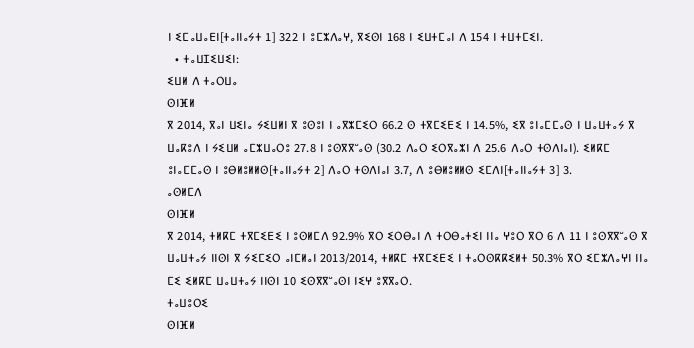ⵏ ⵉⵎⴰⵡⴰⴹⵏ[ⵜⴰⵏⵏⴰⵢⵜ 1] 322 ⵏ ⵓⵎⵣⴷⴰⵖ, ⴳⵉⵙⵏ 168 ⵏ ⵉⵡⵜⵎⴰⵏ ⴷ 154 ⵏ ⵜⵡⵜⵎⵉⵏ.
  • ⵜⴰⵡⵊⵉⵡⵉⵏ:
ⵉⵡⵍ ⴷ ⵜⴰⵔⵡⴰ
ⵙⵏⴼⵍ
ⴳ 2014, ⴳⴰⵏ ⵡⵉⵏⴰ ⵢⵉⵡⵍⵏ ⴳ ⵓⵙⵓⵏ ⵏ ⴰⴳⵣⵎⵉⵔ 66.2 ⵙ ⵜⴳⵎⵉⴹⵉ ⵏ 14.5%, ⵉⴳ ⵓⵏⴰⵎⵎⴰⵙ ⵏ ⵡⴰⵡⵜⴰⵢ ⴳ ⵡⴰⴽⵓⴷ ⵏ ⵢⵉⵡⵍ ⴰⵎⵣⵡⴰⵔⵓ 27.8 ⵏ ⵓⵙⴳⴳⵯⴰⵙ (30.2 ⴷⴰⵔ ⵉⵔⴳⴰⵣⵏ ⴷ 25.6 ⴷⴰⵔ ⵜⵙⴷⵏⴰⵏ). ⵉⵍⴽⵎ ⵓⵏⴰⵎⵎⴰⵙ ⵏ ⵓⴱⵍⵓⵍⵍⵙ[ⵜⴰⵏⵏⴰⵢⵜ 2] ⴷⴰⵔ ⵜⵙⴷⵏⴰⵏ 3.7, ⴷ ⵓⴱⵍⵓⵍⵍⵙ ⵉⵎⴷⵏ[ⵜⴰⵏⵏⴰⵢⵜ 3] 3.
ⴰⵙⵍⵎⴷ
ⵙⵏⴼⵍ
ⴳ 2014, ⵜⵍⴽⵎ ⵜⴳⵎⵉⴹⵉ ⵏ ⵓⵙⵍⵎⴷ 92.9% ⴳⵔ ⵉⵔⴱⴰⵏ ⴷ ⵜⵔⴱⴰⵜⵉⵏ ⵏⵏⴰ ⵖⵓⵔ ⴳⵔ 6 ⴷ 11 ⵏ ⵓⵙⴳⴳⵯⴰⵙ ⴳ ⵡⴰⵡⵜⴰⵢ ⵏⵏⵙⵏ ⴳ ⵢⵉⵎⵉⵔ ⴰⵏⵎⵍⴰⵏ 2013/2014, ⵜⵍⴽⵎ ⵜⴳⵎⵉⴹⵉ ⵏ ⵜⴰⵔⵙⴽⴽⵉⵍⵜ 50.3% ⴳⵔ ⵉⵎⵣⴷⴰⵖⵏ ⵏⵏⴰ ⵎⵉ ⵉⵍⴽⵎ ⵡⴰⵡⵜⴰⵢ ⵏⵏⵙⵏ 10 ⵉⵙⴳⴳⵯⴰⵙⵏ ⵏⵉⵖ ⵓⴳⴳⴰⵔ.
ⵜⴰⵡⵓⵔⵉ
ⵙⵏⴼⵍ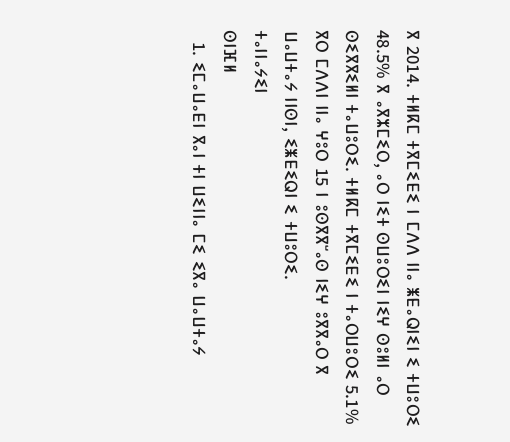ⴳ 2014. ⵜⵍⴽⵎ ⵜⴳⵎⵉⴹⵉ ⵏ ⵎⴷⴷ ⵏⵏⴰ ⵥⴹⴰⵕⵏⵉⵏ ⵉ ⵜⵡⵓⵔⵉ 48.5% ⴳ ⴰⴳⵣⵎⵉⵔ, ⴰⵔ ⵏⵉⵜ ⵙⵡⵓⵔⵉⵏ ⵏⵉⵖ ⵙⵓⵍⵏ ⴰⵔ ⵙⵉⴳⴳⵉⵍⵏ ⵜⴰⵡⵓⵔⵉ. ⵜⵍⴽⵎ ⵜⴳⵎⵉⴹⵉ ⵏ ⵜⴰⵔⵡⵓⵔⵉ 5.1% ⴳⵔ ⵎⴷⴷⵏ ⵏⵏⴰ ⵖⵓⵔ 15 ⵏ ⵓⵙⴳⴳⵯⴰⵙ ⵏⵉⵖ ⵓⴳⴳⴰⵔ ⴳ ⵡⴰⵡⵜⴰⵢ ⵏⵏⵙⵏ, ⵉⵥⴹⵉⵕⵏ ⵉ ⵜⵡⵓⵔⵉ.
ⵜⴰⵏⵏⴰⵢⵉⵏ
ⵙⵏⴼⵍ
  1. ⵉⵎⴰⵡⴰⴹⵏ ⴳⴰⵏ ⵜⵏ ⵡⵉⵏⵏⴰ ⵎⵉ ⵉⴳⴰ ⵡⴰⵡⵜⴰⵢ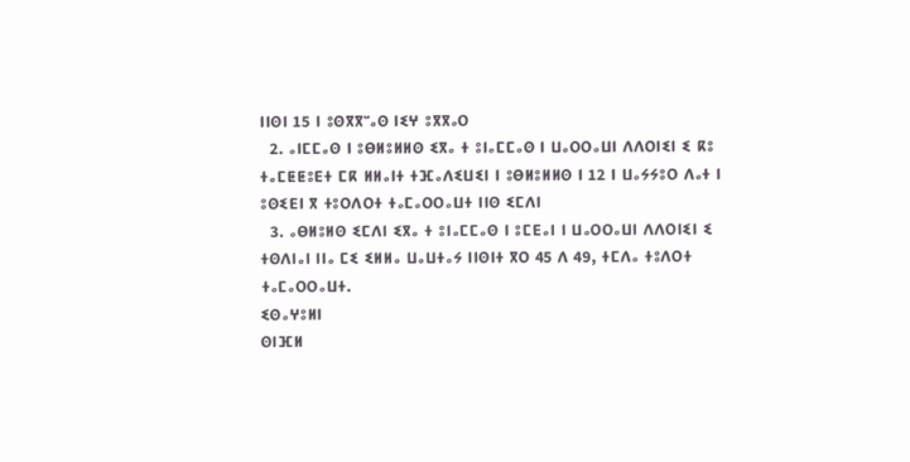ⵏⵏⵙⵏ 15 ⵏ ⵓⵙⴳⴳⵯⴰⵙ ⵏⵉⵖ ⵓⴳⴳⴰⵔ
  2. ⴰⵏⵎⵎⴰⵙ ⵏ ⵓⴱⵍⵓⵍⵍⵙ ⵉⴳⴰ ⵜ ⵓⵏⴰⵎⵎⴰⵙ ⵏ ⵡⴰⵔⵔⴰⵡⵏ ⴷⴷⵔⵏⵉⵏ ⵉ ⴽⵓ ⵜⴰⵎⵟⵟⵓⴹⵜ ⵎⴽ ⵍⵍⴰⵏⵜ ⵜⴼⴰⴷⵉⵡⵉⵏ ⵏ ⵓⴱⵍⵓⵍⵍⵙ ⵏ 12 ⵏ ⵡⴰⵢⵢⵓⵔ ⴷⴰⵜ ⵏ ⵓⵙⵉⴹⵏ ⴳ ⵜⵓⵔⴷⵔⵜ ⵜⴰⵎⴰⵔⵔⴰⵡⵜ ⵏⵏⵙ ⵉⵎⴷⵏ
  3. ⴰⴱⵍⵓⵍⵙ ⵉⵎⴷⵏ ⵉⴳⴰ ⵜ ⵓⵏⴰⵎⵎⴰⵙ ⵏ ⵓⵎⴹⴰⵏ ⵏ ⵡⴰⵔⵔⴰⵡⵏ ⴷⴷⵔⵏⵉⵏ ⵉ ⵜⵙⴷⵏⴰⵏ ⵏⵏⴰ ⵎⵉ ⵉⵍⵍⴰ ⵡⴰⵡⵜⴰⵢ ⵏⵏⵙⵏⵜ ⴳⵔ 45 ⴷ 49, ⵜⵎⴷⴰ ⵜⵓⴷⵔⵜ ⵜⴰⵎⴰⵔⵔⴰⵡⵜ.
ⵉⵙⴰⵖⵓⵍⵏ
ⵙⵏⴼⵍ